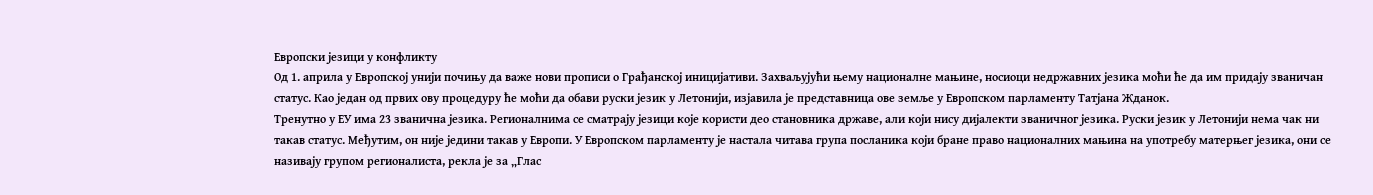Европски језици у конфликту
Од 1. априла у Европској унији почињу да важе нови прописи о Грађанској иницијативи. Захваљујући њему националне мањине, носиоци недржавних језика моћи ће да им придају званичан статус. Као један од првих ову процедуру ће моћи да обави руски језик у Летонији, изјавила је представница ове земље у Европском парламенту Татјана Жданок.
Тренутно у ЕУ има 23 званична језика. Регионалнима се сматрају језици које користи део становника државе, али који нису дијалекти званичног језика. Руски језик у Летонији нема чак ни такав статус. Међутим, он није једини такав у Европи. У Европском парламенту је настала читава група посланика који бране право националних мањина на употребу матерњег језика, они се називају групом регионалиста, рекла је за „Глас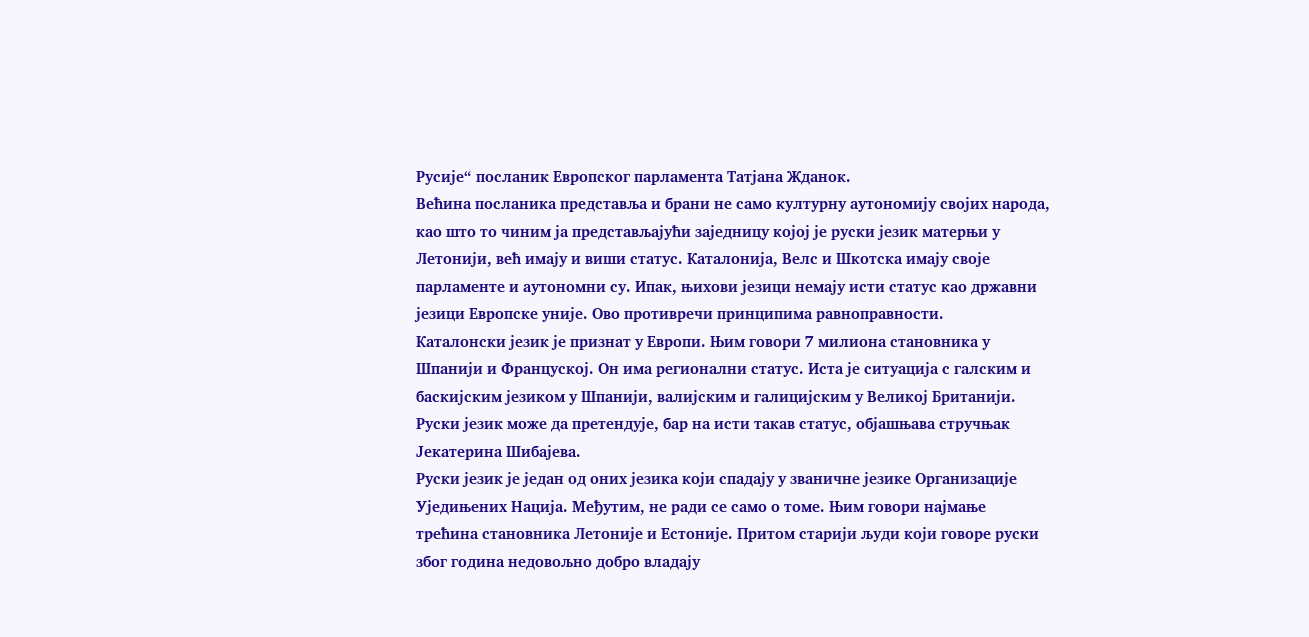Русије“ посланик Европског парламента Татјана Жданок.
Већина посланика представља и брани не само културну аутономију својих народа, као што то чиним ја представљајући заједницу којој је руски језик матерњи у Летонији, већ имају и виши статус. Каталонија, Велс и Шкотска имају своје парламенте и аутономни су. Ипак, њихови језици немају исти статус као државни језици Европске уније. Ово противречи принципима равноправности.
Каталонски језик је признат у Европи. Њим говори 7 милиона становника у Шпанији и Француској. Он има регионални статус. Иста је ситуација с галским и баскијским језиком у Шпанији, валијским и галицијским у Великој Британији.
Руски језик може да претендује, бар на исти такав статус, објашњава стручњак Јекатерина Шибајева.
Руски језик је један од оних језика који спадају у званичне језике Организације Уједињених Нација. Међутим, не ради се само о томе. Њим говори најмање трећина становника Летоније и Естоније. Притом старији људи који говоре руски због година недовољно добро владају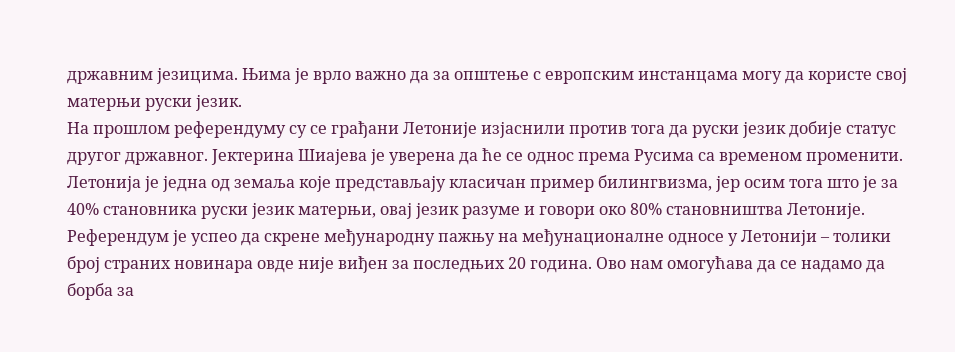државним језицима. Њима је врло важно да за општење с европским инстанцама могу да користе свој матерњи руски језик.
На прошлом референдуму су се грађани Летоније изјаснили против тога да руски језик добије статус другог државног. Јектерина Шиајева је уверена да ће се однос према Русима са временом променити.
Летонија је једна од земаља које представљају класичан пример билингвизма, јер осим тога што је за 40% становника руски језик матерњи, овај језик разуме и говори око 80% становништва Летоније.
Референдум је успео да скрене међународну пажњу на међунационалне односе у Летонији – толики број страних новинара овде није виђен за последњих 20 година. Ово нам омогућава да се надамо да борба за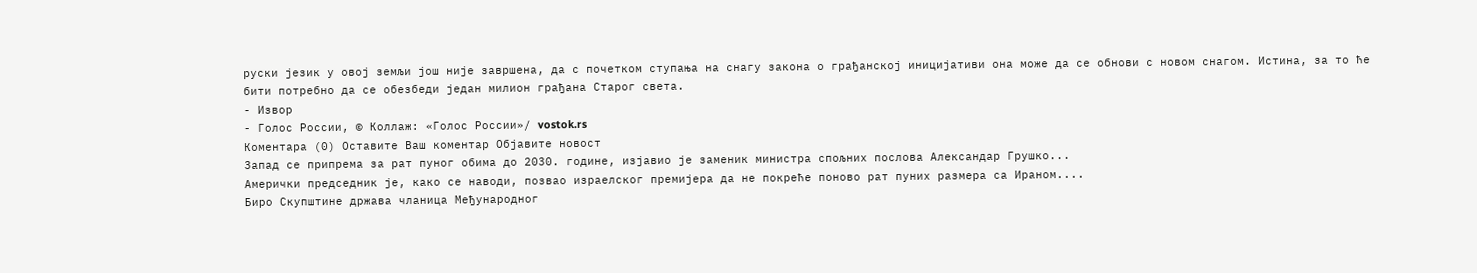руски језик у овој земљи још није завршена, да с почетком ступања на снагу закона о грађанској иницијативи она може да се обнови с новом снагом. Истина, за то ће бити потребно да се обезбеди један милион грађана Старог света.
- Извор
- Голос России, © Коллаж: «Голос России»/ vostok.rs
Коментара (0) Оставите Ваш коментар Објавите новост
Запад се припрема за рат пуног обима до 2030. године, изјавио је заменик министра спољних послова Александар Грушко...
Амерички председник је, како се наводи, позвао израелског премијера да не покреће поново рат пуних размера са Ираном....
Биро Скупштине држава чланица Међународног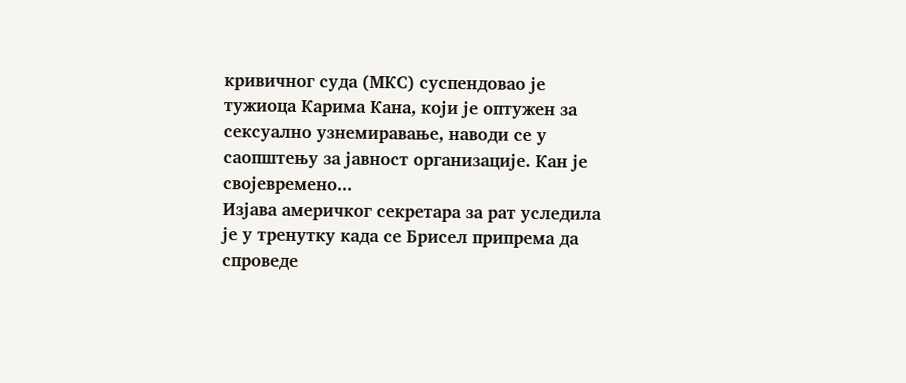кривичног суда (МКС) суспендовао је тужиоца Карима Кана, који је оптужен за сексуално узнемиравање, наводи се у саопштењу за јавност организације. Кан је својевремено...
Изјава америчког секретара за рат уследила је у тренутку када се Брисел припрема да спроведе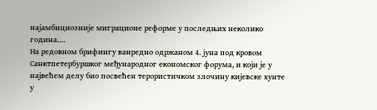најамбициозније миграционе реформе у последњих неколико година....
На редовном брифингу ванредно одржаном 4. јуна под кровом Санктпетербуршког међународног економског форума, и који је у највећем делу био посвећен терористичком злочину кијевске хунте у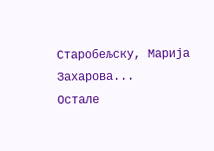Старобељску, Марија Захарова...
Остале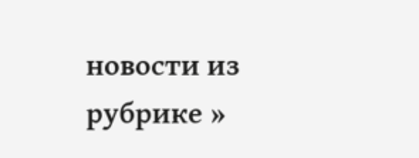новости из рубрике »